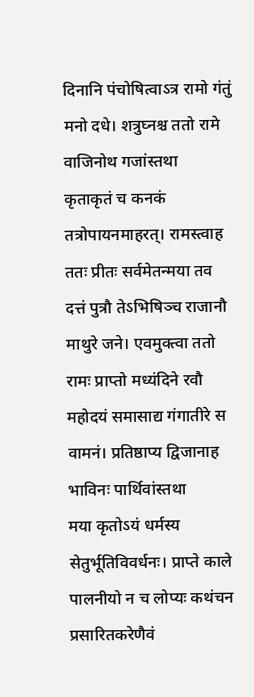दिनानि पंचोषित्वाऽत्र रामो गंतुं मनो दधे। शत्रुघ्नश्च ततो रामे वाजिनोथ गजांस्तथा
कृताकृतं च कनकं तत्रोपायनमाहरत्। रामस्त्वाह ततः प्रीतः सर्वमेतन्मया तव
दत्तं पुत्रौ तेऽभिषिञ्च राजानौ माथुरे जने। एवमुक्त्वा ततो रामः प्राप्तो मध्यंदिने रवौ
महोदयं समासाद्य गंगातीरे स वामनं। प्रतिष्ठाप्य द्विजानाह भाविनः पार्थिवांस्तथा
मया कृतोऽयं धर्मस्य सेतुर्भूतिविवर्धनः। प्राप्ते काले पालनीयो न च लोप्यः कथंचन
प्रसारितकरेणैवं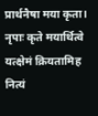प्रार्थनैषा मया कृता। नृपाः कृते मयार्थित्वे यत्क्षेमं क्रियतामिह
नित्यं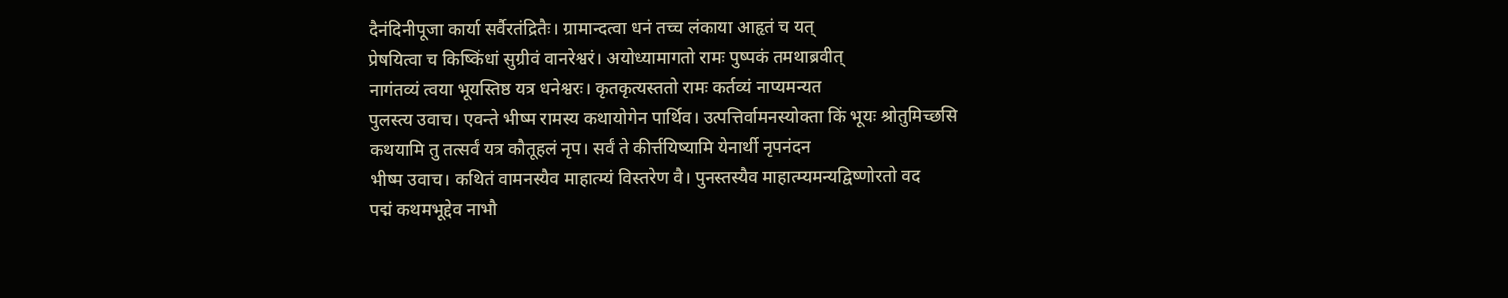दैनंदिनीपूजा कार्या सर्वैरतंद्रितैः। ग्रामान्दत्वा धनं तच्च लंकाया आहृतं च यत्
प्रेषयित्वा च किष्किंधां सुग्रीवं वानरेश्वरं। अयोध्यामागतो रामः पुष्पकं तमथाब्रवीत्
नागंतव्यं त्वया भूयस्तिष्ठ यत्र धनेश्वरः। कृतकृत्यस्ततो रामः कर्तव्यं नाप्यमन्यत
पुलस्त्य उवाच। एवन्ते भीष्म रामस्य कथायोगेन पार्थिव। उत्पत्तिर्वामनस्योक्ता किं भूयः श्रोतुमिच्छसि
कथयामि तु तत्सर्वं यत्र कौतूहलं नृप। सर्वं ते कीर्त्तयिष्यामि येनार्थी नृपनंदन
भीष्म उवाच। कथितं वामनस्यैव माहात्म्यं विस्तरेण वै। पुनस्तस्यैव माहात्म्यमन्यद्विष्णोरतो वद
पद्मं कथमभूद्देव नाभौ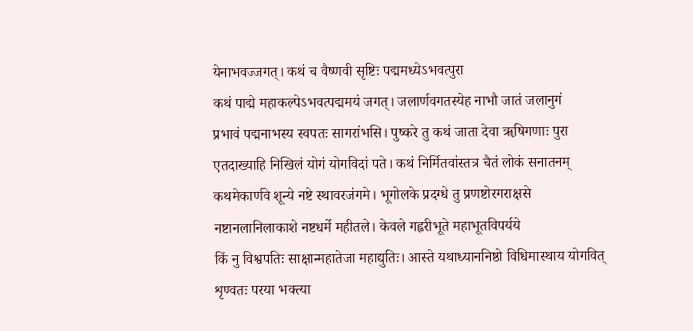येनाभवज्जगत्। कथं च वैष्णवी सृष्टिः पद्ममध्येऽभवत्पुरा
कथं पाद्मे महाकल्पेऽभवत्पद्ममयं जगत्। जलार्णवगतस्येह नाभौ जातं जलानुगं
प्रभावं पद्मनाभस्य स्वपतः सागरांभसि। पुष्करे तु कथं जाता देवा ॠषिगणाः पुरा
एतदाख्याहि निखिलं योगं योगविदां पते। कथं निर्मितवांस्तत्र चैतं लोकं सनातनम्
कथमेकार्णवे शून्ये नष्टे स्थावरजंगमे। भूगोलके प्रदग्धे तु प्रणष्टोरगराक्षसे
नष्टानलानिलाकाशे नष्टधर्मे महीतले। केवले गह्वरीभूते महाभूतविपर्यये
किं नु विश्वपतिः साक्षान्महातेजा महाद्युतिः। आस्ते यथाध्याननिष्ठो विधिमास्थाय योगवित्
शृण्वतः परया भक्त्या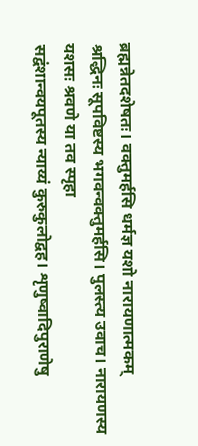ब्रह्मन्नेतदशेषतः। वक्तुमर्हसि धर्मज्ञ यशो नारायणात्मकम्
श्रद्धिनः सूपविष्टस्य भगवन्वक्तुमर्हसि। पुलस्त्य उवाच। नारायणस्य यशसः श्रवणे या तव स्पृहा
सद्वंशान्वयपूतस्य न्याय्यं कुरुकुलोद्वह। शृणुष्वादिपुराणेषु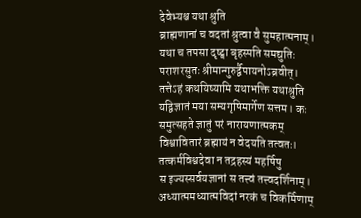देवेभ्यश्च यथा श्रुति
ब्राह्मणानां च वदतां श्रुत्वा वै सुमहात्मनाम्। यथा च तपसा दृष्ट्वा बृहस्पति समद्युतिः
पराशरसुतः श्रीमान्गुरुर्द्वैपायनोऽब्रवीत्। तत्तेऽहं कथयिष्यामि यथाभक्ति यथाश्रुति
यद्विज्ञातं मया सम्यगृषिमार्गेण सत्तम। कः समुत्सहते ज्ञातुं परं नारायणात्मकम्
विश्वावितारं ब्रह्मायं न वेदयति तत्वतः। तत्कर्मविश्वदेवा न तद्रहस्यं महर्षिषु
स इज्यस्सर्वयज्ञानां स तत्त्वं तत्त्वदर्शिनाम्। अध्यात्ममध्यात्मविदां नरकं च विकर्मिणाम्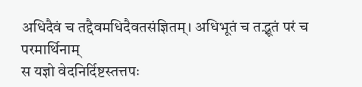अधिदैवं च तद्दैवमधिदैवतसंज्ञितम्। अधिभूतं च तद्भूतं परं च परमार्थिनाम्
स यज्ञो वेदनिर्दिष्टस्तत्तपः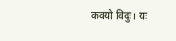कवयो विदुः। यः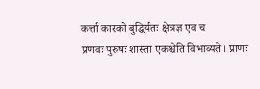कर्त्ता कारको बुद्धिर्यतः क्षेत्रज्ञ एव च
प्रणवः पुरुषः शास्ता एकश्चेति विभाव्यते। प्राणः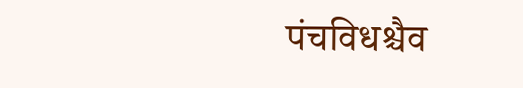पंचविधश्चैव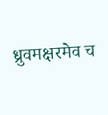ध्रुवमक्षरमेव च